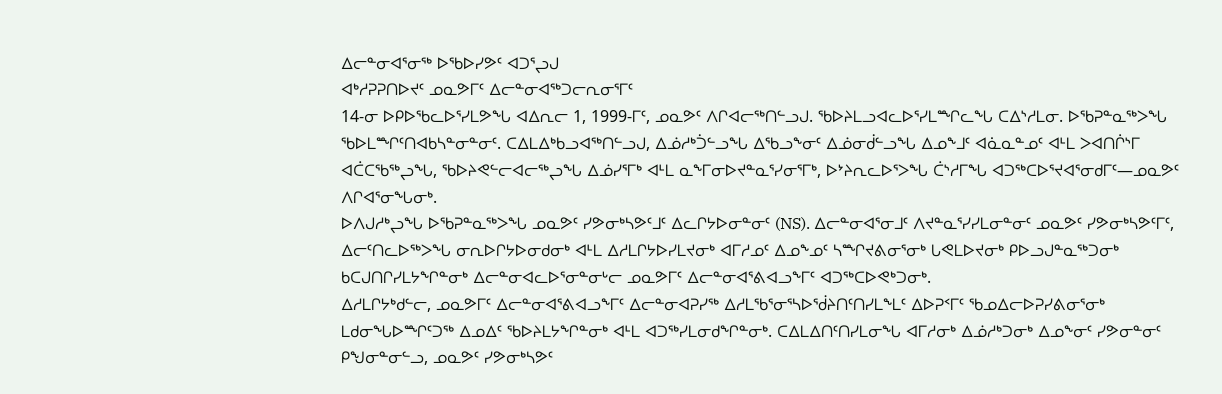ᐃᓕᓐᓂᐊᕐᓂᖅ ᐅᖃᐅᓯᕗᑦ ᐊᑐᕐᖢᒍ
ᐊᒃᓱᕈᕈᑎᐅᔪᑦ ᓄᓇᕗᒥᑦ ᐃᓕᓐᓂᐊᖅᑐᓕᕆᓂᕐᒥᑦ
14-ᓂ ᐅᑭᐅᖃᓚᐅᕐᓯᒪᕗᖓ ᐊᐃᕆᓕ 1, 1999-ᒥᑦ, ᓄᓇᕗᑦ ᐱᒋᐊᓕᖅᑎᓪᓗᒍ. ᖃᐅᔨᒪᓗᐊᓚᐅᕐᓯᒪᙱᓚᖓ ᑕᐃᔅᓱᒪᓂ. ᐅᖃᕈᓐᓇᖅᐳᖓ ᖃᐅᒪᙱᑦᑎᐊᑲᓴᓐᓂᓐᓂᑦ. ᑕᐃᒪᐃᒃᑲᓗᐊᖅᑎᓪᓗᒍ, ᐃᓅᓱᒃᑑᓪᓗᖓ ᐃᖃᓗᖕᓂᑦ ᐃᓅᓂᑰᓪᓗᖓ ᐃᓄᖕᒧᑦ ᐊᓈᓇᓐᓄᑦ ᐊᒻᒪ ᐳᐊᑎᒌᔅᒥ ᐊᑖᑕᖃᖅᖢᖓ, ᖃᐅᔨᕙᓪᓕᐊᓕᖅᖢᖓ ᐃᓅᓯᕐᒥᒃ ᐊᒻᒪ ᓇᖕᒥᓂᐅᔪᓐᓇᕐᓯᓂᕐᒥᒃ, ᐅᔾᔨᕆᓚᐅᕐᐳᖓ ᑖᔅᓱᒥᖓ ᐊᑐᖅᑕᐅᕐᔪᐊᕐᓂᑯᒥᑦ—ᓄᓇᕗᑦ ᐱᒋᐊᕐᓂᖓᓂᒃ.
ᐅᐱᒍᓱᒃᖢᖓ ᐅᖃᕈᓐᓇᖅᐳᖓ ᓄᓇᕗᑦ ᓯᕗᓂᒃᓴᕗᑦᒧᑦ ᐃᓚᒋᔭᐅᓂᓐᓂᑦ (NS). ᐃᓕᓐᓂᐊᕐᓂᒧᑦ ᐱᔪᓐᓇᕐᓯᓯᒪᓂᓐᓂᑦ ᓄᓇᕗᑦ ᓯᕗᓂᒃᓴᕗᑦᒥᑦ, ᐃᓕᑦᑎᓚᐅᖅᐳᖓ ᓂᕆᐅᒋᔭᐅᓂᑯᓂᒃ ᐊᒻᒪ ᐃᓱᒪᒋᔭᐅᓯᒪᔪᓂᒃ ᐊᒥᓱᓄᑦ ᐃᓄᖕᓄᑦ ᓴᙱᔪᕕᓂᕐᓂᒃ ᒐᕙᒪᐅᔪᓂᒃ ᑭᐅᓗᒍᓐᓇᖅᑐᓂᒃ ᑲᑕᒍᑎᒋᓯᒪᔭᖏᓐᓂᒃ ᐃᓕᓐᓂᐊᓚᐅᕐᓂᓐᓂᒡᓕ ᓄᓇᕗᒥᑦ ᐃᓕᓐᓂᐊᕐᕕᐊᓗᖕᒥᑦ ᐊᑐᖅᑕᐅᕙᒃᑐᓂᒃ.
ᐃᓱᒪᒋᔭᒃᑯᓪᓕ, ᓄᓇᕗᒥᑦ ᐃᓕᓐᓂᐊᕐᕕᐊᓗᖕᒥᑦ ᐃᓕᓐᓂᐊᕈᓯᖅ ᐃᓱᒪᖃᕐᓂᕐᓴᐅᖂᔨᑎᑦᑎᓯᒪᖕᒪᑦ ᐃᐅᕈᑉᒥᑦ ᖃᓄᐃᓕᐅᕈᓯᕕᓂᕐᓂᒃ ᒪᑯᓂᖓᐅᙱᑦᑐᖅ ᐃᓄᐃᑦ ᖃᐅᔨᒪᔭᖏᓐᓂᒃ ᐊᒻᒪ ᐊᑐᖅᓯᒪᓂᑯᖏᓐᓂᒃ. ᑕᐃᒪᐃᑎᑦᑎᓯᒪᓂᖓ ᐊᒥᓱᓂᒃ ᐃᓅᓱᒃᑐᓂᒃ ᐃᓄᖕᓂᑦ ᓯᕗᓂᓐᓂᑦ ᑭᖑᓂᓐᓂᓪᓗ, ᓄᓇᕗᑦ ᓯᕗᓂᒃᓴᕗᑦ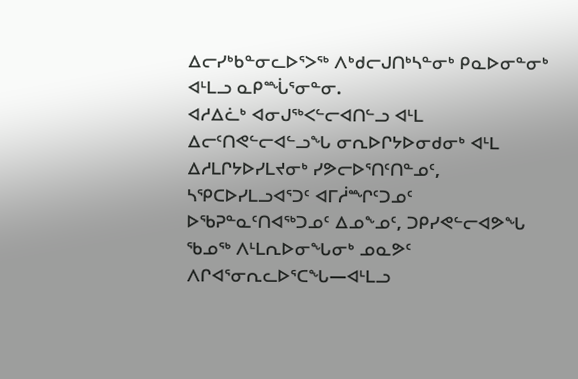ᐃᓕᓯᒃᑲᓐᓂᓚᐅᕐᐳᖅ ᐱᒃᑯᓕᒍᑎᒃᓴᓐᓂᒃ ᑭᓇᐅᓂᓐᓂᒃ ᐊᒻᒪᓗ ᓇᑭᙶᕐᓂᓐᓂ.
ᐊᓱᐃᓛᒃ ᐊᓂᒍᖅᐸᓪᓕᐊᑎᓪᓗ ᐊᒻᒪ ᐃᓕᑦᑎᕙᓪᓕᐊᓪᓗᖓ ᓂᕆᐅᒋᔭᐅᓂᑯᓂᒃ ᐊᒻᒪ ᐃᓱᒪᒋᔭᐅᓯᒪᔪᓂᒃ ᓯᕗᓕᐅᕐᑎᑦᑎᓐᓄᑦ, ᓴᕿᑕᐅᓯᒪᓗᐊᕐᑐᑦ ᐊᒥᓲᙱᑦᑐᓄᑦ ᐅᖃᕈᓐᓇᑦᑎᐊᖅᑐᓄᑦ ᐃᓄᖕᓄᑦ, ᑐᑭᓯᕙᓪᓕᐊᕗᖓ ᖃᓄᖅ ᐱᒻᒪᕆᐅᓂᖓᓂᒃ ᓄᓇᕗᑦ ᐱᒋᐊᕐᓂᕆᓚᐅᕐᑕᖓ—ᐊᒻᒪᓗ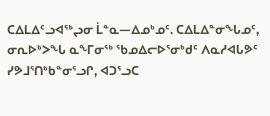ᑕᐃᒪᐃᑦᓗᐊᖅᖢᓂ ᒫᓐᓇ—ᐃᓄᒃᓄᑦ. ᑕᐃᒪᐃᓐᓂᖓᓄᑦ, ᓂᕆᐅᒃᐳᖓ ᓇᖕᒥᓂᖅ ᖃᓄᐃᓕᐅᕐᓂᒃᑯᑦ ᐱᓇᓱᐊᒐᕗᑦ ᓯᕗᒧᕐᑎᒃᑲᓐᓂᕐᓗᒋ, ᐊᑐᕐᓗᑕ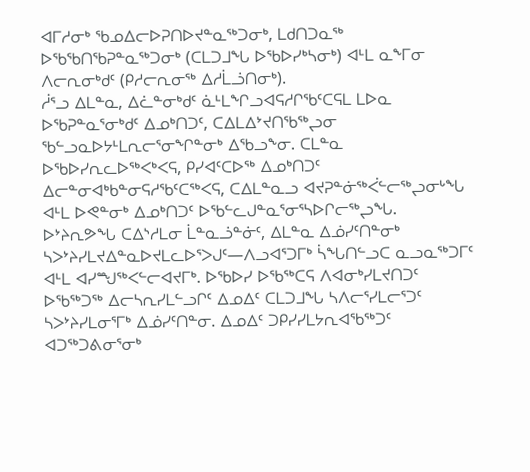ᐊᒥᓱᓂᒃ ᖃᓄᐃᓕᐅᕈᑎᐅᔪᓐᓇᖅᑐᓂᒃ, ᒪᑯᑎᑐᓇᖅ ᐅᖃᖃᑎᖃᕈᓐᓇᖅᑐᓂᒃ (ᑕᒪᑐᒧᖓ ᐅᖃᐅᓯᒃᓴᓂᒃ) ᐊᒻᒪ ᓇᖕᒥᓂ ᐱᓕᕆᓂᒃᑯᑦ (ᑭᓱᓕᕆᓂᖅ ᐃᓱᒫᓘᑎᓂᒃ).
ᓲᕐᓗ ᐃᒪᓐᓇ, ᐃᓛᓐᓂᒃᑯᑦ ᓈᒻᒪᖏᓗᐊᕋᓱᒋᖃᑦᑕᕋᒪ ᒪᐅᓇ ᐅᖃᕈᓐᓇᕐᓂᒃᑯᑦ ᐃᓄᒃᑎᑐᑦ, ᑕᐃᒪᐃᔾᔪᑎᖃᖅᖢᓂ ᖃᓪᓗᓇᐅᔭᒻᒪᕆᓕᕐᓂᖏᓐᓂᒃ ᐃᖃᓗᖕᓂ. ᑕᒪᓐᓇ ᐅᖃᐅᓯᕆᓚᐅᖅᐸᒃᐸᕋ, ᑭᓯᐊᑦᑕᐅᖅ ᐃᓄᒃᑎᑐᑦ ᐃᓕᓐᓂᐊᒃᑲᓐᓂᕋᓱᖃᑦᑕᖅᐸᕋ, ᑕᐃᒪᓐᓇᓗ ᐊᔪᕈᓐᓃᖅᐹᓪᓕᖅᖢᓂᒡᖓ ᐊᒻᒪ ᐅᕙᓐᓂᒃ ᐃᓄᒃᑎᑐᑦ ᐅᖃᓪᓚᒍᓐᓇᕐᓂᕐᓴᐅᒋᓕᖅᖢᖓ.
ᐅᔾᔨᕆᕗᖓ ᑕᐃᔅᓱᒪᓂ ᒫᓐᓇᓘᓐᓃᑦ, ᐃᒪᓐᓇ ᐃᓅᓯᑦᑎᓐᓂᒃ ᓴᐳᔾᔨᓯᒪᔪᐃᓐᓇᐅᔪᒪᓚᐅᕐᐳᒍᑦ—ᐱᓗᐊᕐᑐᒥᒃ ᓵᖓᑎᓪᓗᑕ ᓇᓗᓇᖅᑐᒥᑦ ᐊᒻᒪ ᐊᓯᙳᖅᐸᓪᓕᐊᔪᒥᒃ. ᐅᖃᐅᓯ ᐅᖃᖅᑕᕋ ᐱᐊᓂᒃᓯᒪᔪᑎᑐᑦ ᐅᖃᖅᑐᖅ ᐃᓕᓴᕆᓯᒪᓪᓗᒋᑦ ᐃᓄᐃᑦ ᑕᒪᑐᒧᖓ ᓴᐱᓕᕐᓯᒪᓕᕐᑐᑦ ᓴᐳᔾᔨᓯᒪᓂᕐᒥᒃ ᐃᓅᓯᑦᑎᓐᓂ. ᐃᓄᐃᑦ ᑐᑭᓯᓯᒪᔭᕆᐊᖃᖅᑐᑦ ᐊᑐᖅᑐᕕᓂᕐᓂᒃ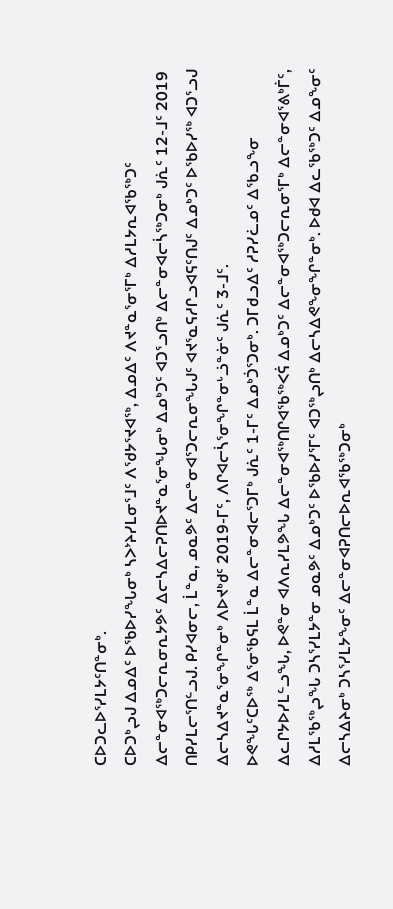ᑕᐅᑐᓚᐅᕐᓯᒪᔭᑦᑎᓐᓂᒃ.
ᑕᐅᑐᒃᖢᒍ ᐃᓄᐃᑦ ᐅᖃᐅᓯᖓᓂᒃ ᓴᐳᔾᔨᓯᒪᓂᕐᒧᑦ ᐱᖁᔭᕐᔪᐊᖅ, ᐃᓄᐃᑦ ᐱᔪᓐᓇᕐᓂᕐᒥᒃ ᐃᓱᒪᔭᕆᐊᖃᖅᑐᑦ ᐃᓕᓐᓂᐊᖅᑐᓕᕆᓂᕆᔭᕗᑦ ᐃᓕᓴᐃᓕᕈᑎᐅᔪᓐᓇᕐᓂᖓᓂᒃ ᐃᓄᒃᑐᑦ ᐊᑐᕐᓗᑎᒃ ᐃᓕᓐᓂᐊᓕᓵᖅᑐᓂᒃ ᒍᕇᑦ 12-ᒧᑦ 2019 ᑎᑭᓯᒪᓕᕐᑎᓪᓗᒍ. ᑭᓯᐊᓂᓕ, ᒫᓐᓇ, ᓄᓇᕗᑦ ᐃᓕᓐᓂᐊᕐᑐᓕᕆᓂᖓᒍᑦ ᐊᔪᕐᓇᕋᓱᒋᓗᐊᕋᑦᑎᒍᑦ ᐃᓄᒃᑐᑦ ᐅᖃᐅᓯᖅ ᐊᑐᕐᓗᒍ ᐃᓕᓴᐃᔪᓐᓇᕐᓂᖏᓐᓂᒃ ᐱᐅᔪᒃᑯᑦ 2019-ᒥᑦ, ᐱᒋᐊᓕᓵᕐᓂᖏᓐᓂᒡᓘᓐᓃᑦ ᒍᕇᑦ 3-ᒧᑦ.
ᐅᕙᖓᑦᑕᐅᖅ ᐃᕐᓂᖃᕋᒪ ᒫᓐᓇ ᐃᓕᓐᓂᐊᓕᕐᑐᒥᒃ ᒍᕇᑦ 1-ᒥᑦ ᐃᓄᒃᑑᕐᑐᓂᒃ. ᑐᒥᑯᓗᐃᑦ ᓱᕈᓯᓛᓄᑦ ᐃᖃᓗᖕᓂ ᐃᓚᒋᔭᐅᓯᒪᓪᓗᖓ, ᐅᕙᓐᓂ ᐊᐱᕆᓯᒪᕗᖓ ᐃᓕᓐᓂᐊᖅᑎᒋᐊᖃᖅᐸᕌ ᐃᓄᒃᑐᑦ ᐃᓕᓐᓂᐊᖅᑐᓕᕆᓂᕐᒥᒃ ᐃᓕᓐᓂᐊᕐᕕᒃᒦᑦ, ᐃᓱᒪᖃᖅᖢᖓ ᑐᓴᕐᓯᒪᔭᓐᓂ ᓄᓇᕗᑦ ᐃᓄᒃᑐᑦ ᐅᖃᐅᓯᕐᒥᑦ ᐊᑐᖅᖢᑎᒃ ᐃᓕᓴᐃᕙᖕᓂᖏᓐᓂᒃ. ᐅᑯᐊ ᐃᓚᖃᖅᑐᑦ ᐃᓄᖕᓂᑦ ᐃᓕᓴᐃᔨᓂᒃ ᑐᓴᕐᓯᒪᔭᖕᓂᑦ ᐃᓕᓐᓂᐊᕈᑎᓕᐅᕆᐊᖃᖅᑐᓂᒃ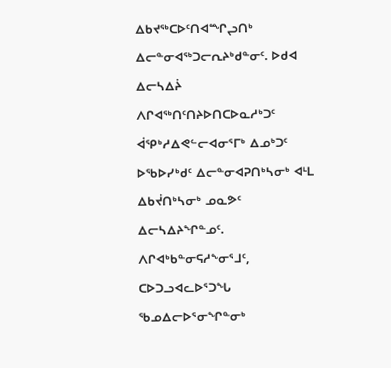ᐃᑲᔪᖅᑕᐅᑦᑎᐊᙱᖢᑎᒃ ᐃᓕᓐᓂᐊᖅᑐᓕᕆᔨᒃᑯᓐᓂᑦ. ᐅᑯᐊ ᐃᓕᓴᐃᔩ ᐱᒋᐊᖅᑎᑦᑎᔨᐅᑎᑕᐅᓇᓱᒃᑐᑦ ᐋᕿᒃᓱᐃᕙᓪᓕᐊᓂᕐᒥᒃ ᐃᓄᒃᑐᑦ ᐅᖃᐅᓯᒃᑯᑦ ᐃᓕᓐᓂᐊᕈᑎᒃᓴᓂᒃ ᐊᒻᒪ ᐃᑲᔫᑎᒃᓴᓂᒃ ᓄᓇᕗᑦ ᐃᓕᓴᐃᔨᖏᓐᓄᑦ. ᐱᒋᐊᒃᑲᓐᓂᕋᓱᖕᓂᕐᒧᑦ, ᑕᐅᑐᓗᐊᓚᐅᕐᑐᖓ ᖃᓄᐃᓕᐅᕐᓂᖏᓐᓂᒃ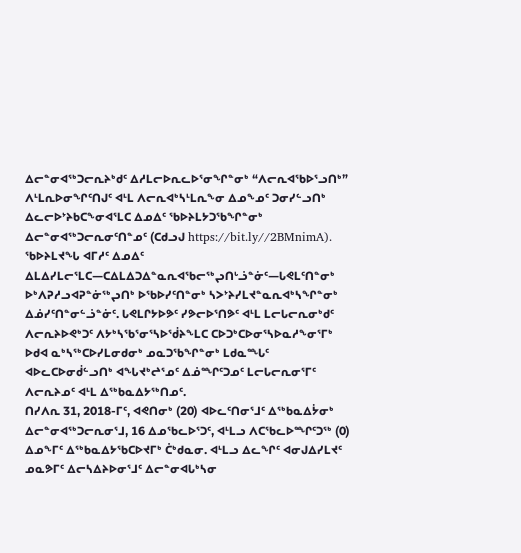ᐃᓕᓐᓂᐊᖅᑐᓕᕆᔨᒃᑯᑦ ᐃᓱᒪᓕᐅᕆᓚᐅᕐᓂᖏᓐᓂᒃ “ᐱᓕᕆᐊᖃᐅᕐᓗᑎᒃ” ᐱᒻᒪᕆᐅᓂᖏᑦᑎᒍᑦ ᐊᒻᒪ ᐱᓕᕆᐊᒃᓴᒻᒪᕆᖕᓂ ᐃᓄᖕᓄᑦ ᑐᓂᓯᓪᓗᑎᒃ ᐃᓚᓕᐅᔾᔨᑲᑕᖕᓂᐊᕐᒪᑕ ᐃᓄᐃᑦ ᖃᐅᔨᒪᔭᑐᖃᖏᓐᓂᒃ ᐃᓕᓐᓂᐊᖅᑐᓕᕆᓂᑦᑎᓐᓄᑦ (ᑕᑯᓗᒍ https://bit.ly//2BMnimA).
ᖃᐅᔨᒪᔪᖓ ᐊᒥᓱᑦ ᐃᓄᐃᑦ ᐃᒪᐃᓯᒪᓕᕐᒪᑕ—ᑕᐃᒪᐃᑐᐃᓐᓇᕆᐊᖃᓕᖅᖢᑎᒡᓘᓐᓃᑦ—ᒐᕙᒪᑦᑎᓐᓂᒃ ᐅᒃᐱᕈᓱᓗᐊᕈᓐᓃᖅᖢᑎᒃ ᐅᖃᐅᓯᑦᑎᓐᓂᒃ ᓴᐳᔾᔨᓯᒪᔪᓐᓇᕆᐊᒃᓴᖏᓐᓂᒃ ᐃᓅᓯᑦᑎᓐᓂᓪᓘᓐᓃᑦ. ᒐᕙᒪᒋᔭᐅᕗᑦ ᓯᕗᓕᐅᕐᑎᕗᑦ ᐊᒻᒪ ᒪᓕᒐᓕᕆᓂᒃᑯᑦ ᐱᓕᕆᔨᐅᕙᒃᑐᑦ ᐱᔭᒃᓴᖃᕐᓂᕐᓴᐅᖂᔨᖕᒪᑕ ᑕᐅᑐᒃᑕᐅᓂᕐᓴᐅᓇᓱᖕᓂᕐᒥᒃ ᐅᑯᐊ ᓇᒃᓴᖅᑕᐅᓯᒪᓂᑯᓂᒃ ᓄᓇᑐᖃᖏᓐᓂᒃ ᒪᑯᓇᙵᑦ ᐊᐅᓚᑕᐅᓂᑰᓪᓗᑎᒃ ᐊᖓᔪᒃᖠᕐᓄᑦ ᐃᓅᙱᑦᑐᓄᑦ ᒪᓕᒐᓕᕆᓂᕐᒥᑦ ᐱᓕᕆᔨᓄᑦ ᐊᒻᒪ ᐃᖅᑲᓇᐃᔭᖅᑎᓄᑦ.
ᑎᓯᐱᕆ 31, 2018-ᒥᑦ, ᐊᕙᑎᓂᒃ (20) ᐊᐅᓚᑦᑎᓂᕐᒧᑦ ᐃᖅᑲᓇᐃᔮᓂᒃ ᐃᓕᓐᓂᐊᖅᑐᓕᕆᓂᕐᒧ, 16 ᐃᓄᖃᓚᐅᕐᑐᑦ, ᐊᒻᒪᓗ ᐱᑕᖃᓚᐅᙱᑦᑐᖅ (0) ᐃᓄᖕᒥᑦ ᐃᖅᑲᓇᐃᔭᖃᑕᐅᔪᒥᒃ ᑖᒃᑯᓇᓂ. ᐊᒻᒪᓗ ᐃᓚᖏᑦ ᐊᓂᒍᐃᓯᒪᔪᑦ ᓄᓇᕗᒥᑦ ᐃᓕᓴᐃᔨᐅᓂᕐᒧᑦ ᐃᓕᓐᓂᐊᒐᒃᓴᓂ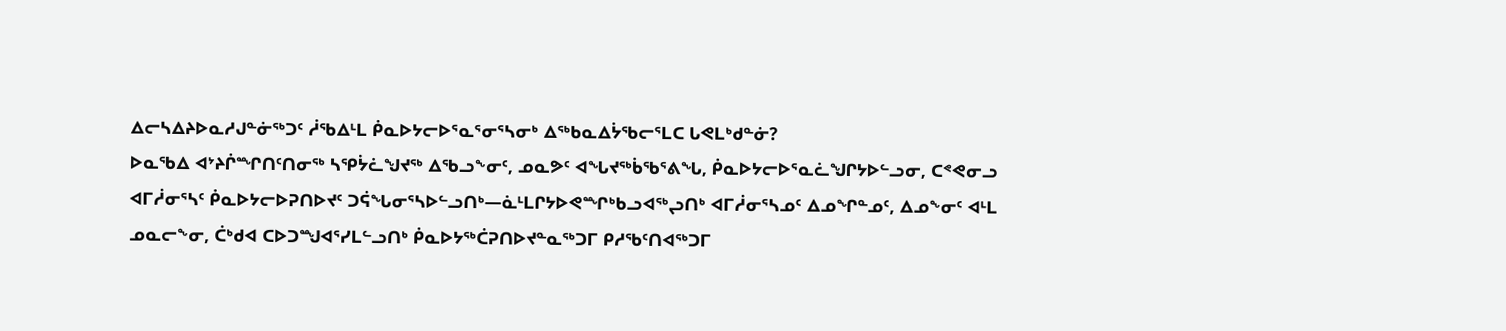ᐃᓕᓴᐃᔨᐅᓇᓱᒍᓐᓃᖅᑐᑦ ᓲᖃᐃᒻᒪ ᑮᓇᐅᔭᓕᐅᕐᓇᕐᓂᕐᓴᓂᒃ ᐃᖅᑲᓇᐃᔮᖃᓕᕐᒪᑕ ᒐᕙᒪᒃᑯᓐᓃ?
ᐅᓇᖃᐃ ᐊᔾᔨᒌᙱᑎᑦᑎᓂᖅ ᓴᕿᔮᓛᖑᔪᖅ ᐃᖃᓗᖕᓂᑦ, ᓄᓇᕗᑦ ᐊᖓᔪᖅᑳᖃᕐᕕᖓ, ᑮᓇᐅᔭᓕᐅᕐᓇᓛᖑᒋᔭᐅᓪᓗᓂ, ᑕᕝᕙᓂᓗ ᐊᒥᓲᓂᕐᓴᑦ ᑮᓇᐅᔭᓕᐅᕈᑎᐅᔪᑦ ᑐᕌᖓᓂᕐᓴᐅᓪᓗᑎᒃ—ᓈᒻᒪᒋᔭᐅᕙᙱᒃᑲᓗᐊᖅᖢᑎᒃ ᐊᒥᓲᓂᕐᓴᓄᑦ ᐃᓄᖏᓐᓄᑦ, ᐃᓄᖕᓂᑦ ᐊᒻᒪ ᓄᓇᓕᖕᓂ, ᑖᒃᑯᐊ ᑕᐅᑐᙳᐊᕐᓯᒪᓪᓗᑎᒃ ᑮᓇᐅᔭᖅᑖᕈᑎᐅᔪᓐᓇᖅᑐᒥ ᑭᓱᖃᑦᑎᐊᖅᑐᒥ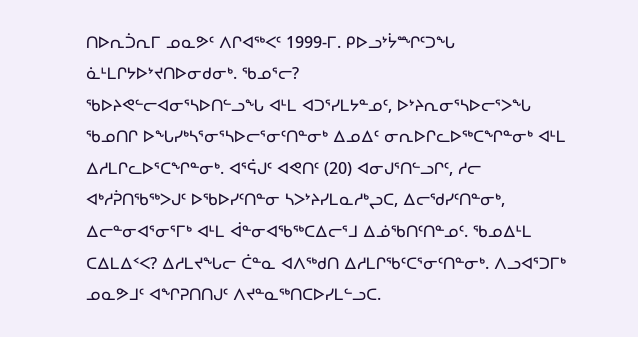ᑎᐅᕆᑑᕆᒥ ᓄᓇᕗᑦ ᐱᒋᐊᖅᐸᑦ 1999-ᒥ. ᑭᐅᓗᔾᔮᙱᑦᑐᖓ ᓈᒻᒪᒋᔭᐅᔾᔪᑎᐅᓂᑯᓂᒃ. ᖃᓄᕐᓕ?
ᖃᐅᔨᕙᓪᓕᐊᓂᕐᓴᐅᑎᓪᓗᖓ ᐊᒻᒪ ᐊᑐᕐᓯᒪᔭᓐᓄᑦ, ᐅᔾᔨᕆᓂᕐᓴᐅᓕᕐᐳᖓ ᖃᓄᑎᒋ ᐅᖓᓯᒃᓴᕐᓂᕐᓴᐅᓕᕐᓂᑦᑎᓐᓂᒃ ᐃᓄᐃᑦ ᓂᕆᐅᒋᓚᐅᖅᑕᖏᓐᓂᒃ ᐊᒻᒪ ᐃᓱᒪᒋᓚᐅᕐᑕᖏᓐᓂᒃ. ᐊᕐᕌᒍᑦ ᐊᕙᑎᑦ (20) ᐊᓂᒍᕐᑎᓪᓗᒋᑦ, ᓱᓕ ᐊᒃᓱᕉᑎᖃᖅᐳᒍᑦ ᐅᖃᐅᓯᑦᑎᓐᓂ ᓴᐳᔾᔨᓯᒪᓇᓱᒃᖢᑕ, ᐃᓕᖁᓯᑦᑎᓐᓂᒃ, ᐃᓕᓐᓂᐊᕐᓂᕐᒥᒃ ᐊᒻᒪ ᐋᓐᓂᐊᖃᖅᑕᐃᓕᕐᒧ ᐃᓅᖃᑎᑦᑎᓐᓄᑦ. ᖃᓄᐃᒻᒪ ᑕᐃᒪᐃᑉᐸ? ᐃᓱᒪᔪᖓᓕ ᑖᓐᓇ ᐊᐱᖅᑯᑎ ᐃᓱᒪᒋᖃᑦᑕᕐᓂᑦᑎᓐᓂᒃ. ᐱᓗᐊᕐᑐᒥᒃ ᓄᓇᕗᒧᑦ ᐊᖏᕈᑎᑎᒍᑦ ᐱᔪᓐᓇᖅᑎᑕᐅᓯᒪᓪᓗᑕ.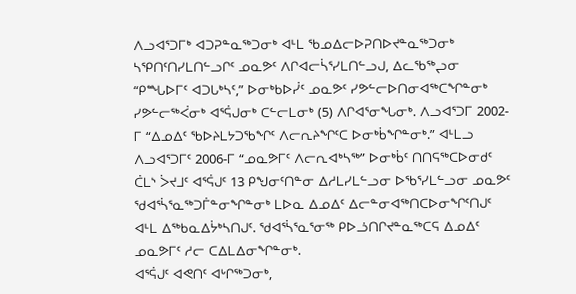ᐱᓗᐊᕐᑐᒥᒃ ᐊᑐᕈᓐᓇᖅᑐᓂᒃ ᐊᒻᒪ ᖃᓄᐃᓕᐅᕈᑎᐅᔪᓐᓇᖅᑐᓂᒃ ᓴᕿᑎᑦᑎᓯᒪᑎᓪᓗᒋᑦ ᓄᓇᕗᑦ ᐱᒋᐊᓕᓵᕐᓯᒪᑎᓪᓗᒍ, ᐃᓚᖃᖅᖢᓂ “ᑭᙵᐅᒥᑦ ᐊᑐᒐᒃᓴᑦ,” ᐅᓂᒃᑲᐅᓰᑦ ᓄᓇᕗᑦ ᓯᕗᓪᓕᐅᑎᓂᐊᖅᑕᖏᓐᓂᒃ ᓯᕗᓪᓕᖅᐹᓂᒃ ᐊᕐᕌᒍᓂᒃ ᑕᓪᓕᒪᓂᒃ (5) ᐱᒋᐊᕐᓂᖓᓂᒃ. ᐱᓗᐊᕐᑐᒥ 2002-ᒥ “ᐃᓄᐃᑦ ᖃᐅᔨᒪᔭᑐᖃᖏᑦ ᐱᓕᕆᔨᖏᑦᑕ ᐅᓂᒃᑳᖏᓐᓂᒃ.” ᐊᒻᒪᓗ ᐱᓗᐊᕐᑐᒥᑦ 2006-ᒥ “ᓄᓇᕗᒥᑦ ᐱᓕᕆᐊᒃᓴᖅ” ᐅᓂᒃᑳᑦ ᑎᑎᕋᖅᑕᐅᓂᑯᑦ ᑖᒪᔅ ᐴᔪᒧᑦ ᐊᕐᕌᒍᑦ 13 ᑭᖑᓂᑦᑎᓐᓂ ᐃᓱᒪᓯᒪᓪᓗᓂ ᐅᖃᕐᓯᒪᓪᓗᓂ ᓄᓇᕗᑦ ᖁᐊᕐᓵᕐᓇᖅᑐᒦᓐᓂᖏᓐᓂᒃ ᒪᐅᓇ ᐃᓄᐃᑦ ᐃᓕᓐᓂᐊᖅᑎᑕᐅᓂᖏᑦᑎᒍᑦ ᐊᒻᒪ ᐃᖅᑲᓇᐃᔮᒃᓴᑎᒍᑦ. ᖁᐊᕐᓵᕐᓇᕐᓂᖅ ᑭᐅᓘᑎᒋᔪᓐᓇᖅᑕᕋ ᐃᓄᐃᑦ ᓄᓇᕗᒥᑦ ᓱᓕ ᑕᐃᒪᐃᓂᖏᓐᓂᒃ.
ᐊᕐᕌᒍᑦ ᐊᕙᑎᑦ ᐊᒡᒋᖅᑐᓂᒃ,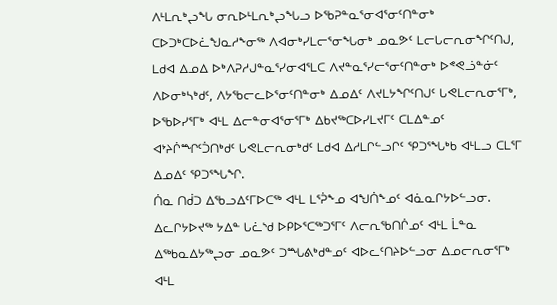ᐱᒻᒪᕆᒃᖢᖓ ᓂᕆᐅᒻᒪᕆᒃᖢᖓᓗ ᐅᖃᕈᓐᓇᕐᓂᐊᕐᓂᑦᑎᓐᓂᒃ ᑕᐅᑐᒃᑕᐅᓛᖑᓇᓱᖕᓂᖅ ᐱᐊᓂᒃᓯᒪᓕᕐᓂᖓᓂᒃ ᓄᓇᕗᑦ ᒪᓕᒐᓕᕆᓂᖏᑦᑎᒍ, ᒪᑯᐊ ᐃᓄᐃ ᐅᒃᐱᕈᓱᒍᓐᓇᕐᓯᓂᐊᕐᒪᑕ ᐱᔪᓐᓇᕐᓯᓕᕐᓂᑦᑎᓐᓂᒃ ᐅᕝᕙᓘᓐᓃᑦ ᐱᐅᓂᒃᓴᒃᑯᑦ, ᐱᔭᖃᓕᓚᐅᕐᓂᑦᑎᓐᓂᒃ ᐃᓄᐃᑦ ᐱᔪᒪᔭᖏᑦᑎᒍᑦ ᒐᕙᒪᓕᕆᓂᕐᒥᒃ, ᐅᖃᐅᓯᕐᒥᒃ ᐊᒻᒪ ᐃᓕᓐᓂᐊᕐᓂᕐᒥᒃ ᐃᑲᔪᖅᑕᐅᓯᒪᔪᒥᑦ ᑕᒪᐃᓐᓄᑦ ᐊᔾᔨᒌᙱᑦᑑᑎᒃᑯᑦ ᒐᕙᒪᓕᕆᓂᒃᑯᑦ ᒪᑯᐊ ᐃᓱᒪᒋᓪᓗᒋᑦ ᕿᑐᕐᖓᒃᑲ ᐊᒻᒪᓗ ᑕᒪᕐᒥ ᐃᓄᐃᑦ ᕿᑐᕐᖓᖏ.
ᑏᓇ ᑎᑰᑐ ᐃᖃᓗᐃᑦᒥᐅᑕᖅ ᐊᒻᒪ ᒪᕐᕉᖕᓄ ᐊᖑᑏᖕᓄᑦ ᐊᓈᓇᒋᔭᐅᓪᓗᓂ. ᐃᓚᒋᔭᐅᔪᖅ ᔭᐃᓐ ᒐᓛᔅᑯ ᐅᑭᐅᕐᑕᖅᑐᕐᒥᑦ ᐱᓕᕆᖃᑎᒌᓄᑦ ᐊᒻᒪ ᒫᓐᓇ ᐃᖅᑲᓇᐃᔭᖅᖢᓂ ᓄᓇᕗᑦ ᑐᙵᕕᒃᑯᓐᓄᑦ ᐊᐅᓚᑦᑎᔨᐅᓪᓗᓂ ᐃᓄᓕᕆᓂᕐᒥᒃ ᐊᒻᒪ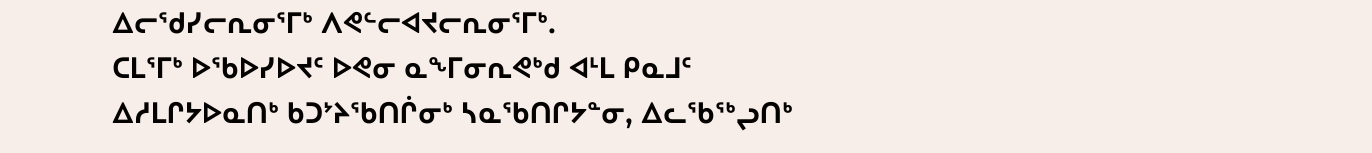ᐃᓕᖁᓯᓕᕆᓂᕐᒥᒃ ᐱᕙᓪᓕᐊᔪᓕᕆᓂᕐᒥᒃ.
ᑕᒪᕐᒥᒃ ᐅᖃᐅᓯᐅᔪᑦ ᐅᕙᓂ ᓇᖕᒥᓂᕆᕙᒃᑯ ᐊᒻᒪ ᑭᓇᒧᑦ ᐃᓱᒪᒋᔭᐅᓇᑎᒃ ᑲᑐᔾᔨᖃᑎᒌᓂᒃ ᓴᓇᖃᑎᒋᔭᓐᓂ, ᐃᓚᖃᖅᖢᑎᒃ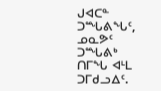ᒍᐊᑕᓐ ᑐᙵᕕᖓᑦ, ᓄᓇᕗᑦ ᑐᙵᕕᒃ ᑎᒥᖓ ᐊᒻᒪ ᑐᒥᑯᓗᐃᑦ.